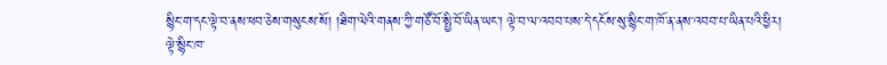སྙིང་ག་དང་ལྟེ་བ་ནས་ཕབ་ཅེས་གསུངས་སོ། །ཐིག་ལེའི་གནས་ཀྱི་གཙོ་བོ་སྤྱི་བོ་ཡིན་ཡང་། ལྟེ་བ་ལ་འབབ་པས་དེ་དངོས་སུ་སྙིང་ག་ཁོ་ན་ནས་འབབ་པ་ཡིན་པའི་ཕྱིར། ལྟེ་སྙིང་ཁ་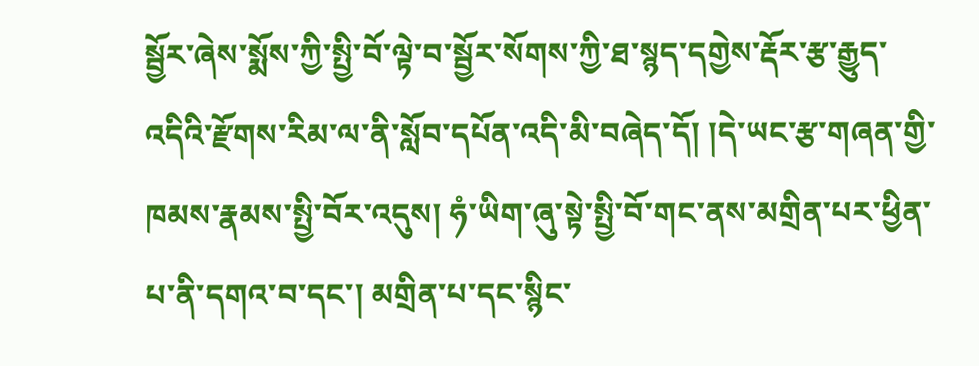སྦྱོར་ཞེས་སྨོས་ཀྱི་སྤྱི་བོ་ལྟེ་བ་སྦྱོར་སོགས་ཀྱི་ཐ་སྙད་དགྱེས་རྡོར་རྩ་རྒྱུད་འདིའི་རྫོགས་རིམ་ལ་ནི་སློབ་དཔོན་འདི་མི་བཞེད་དོ། །དེ་ཡང་རྩ་གཞན་གྱི་ཁམས་རྣམས་སྤྱི་བོར་འདུས། ཧཾ་ཡིག་ཞུ་སྟེ་སྤྱི་བོ་གང་ནས་མགྲིན་པར་ཕྱིན་པ་ནི་དགའ་བ་དང་། མགྲིན་པ་དང་སྙིང་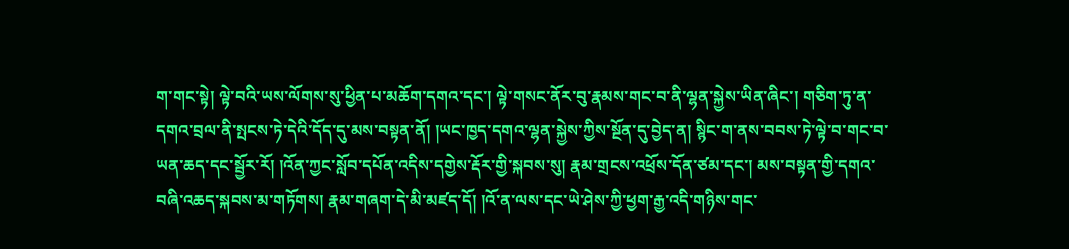ག་གང་སྟེ། ལྟེ་བའི་ཡས་ལོགས་སུ་ཕྱིན་པ་མཆོག་དགའ་དང་། ལྟེ་གསང་ནོར་བུ་རྣམས་གང་བ་ནི་ལྷན་སྐྱེས་ཡིན་ཞིང་། གཅིག་ཏུ་ན་དགའ་བྲལ་ནི་སྤངས་ཏེ་དེའི་དོད་དུ་མས་བསྟན་ནོ། །ཡང་ཁྱད་དགའ་ལྷན་སྐྱེས་ཀྱིས་སྔོན་དུ་བྱེད་ན། སྙིང་ག་ནས་བབས་ཏེ་ལྟེ་བ་གང་བ་ཡན་ཆད་དང་སྦྱོར་རོ། །འོན་ཀྱང་སློབ་དཔོན་འདིས་དགྱེས་རྡོར་གྱི་སྐབས་སུ། རྣམ་གྲངས་འཕྲོས་དོན་ཙམ་དང་། མས་བསྟན་གྱི་དགའ་བཞི་འཆད་སྐབས་མ་གཏོགས། རྣམ་གཞག་དེ་མི་མཛད་དོ། །འོ་ན་ལས་དང་ཡེ་ཤེས་ཀྱི་ཕྱག་རྒྱ་འདི་གཉིས་གང་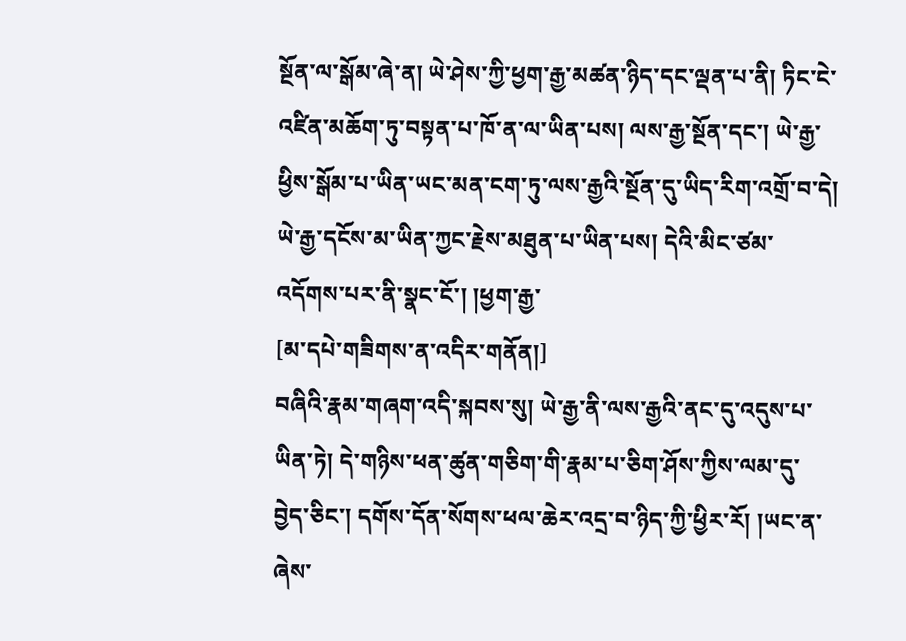སྔོན་ལ་སྒོམ་ཞེ་ན། ཡེ་ཤེས་ཀྱི་ཕྱག་རྒྱ་མཚན་ཉིད་དང་ལྡན་པ་ནི། ཏིང་ངེ་འཛིན་མཆོག་ཏུ་བསྟན་པ་ཁོ་ན་ལ་ཡིན་པས། ལས་རྒྱ་སྔོན་དང་། ཡེ་རྒྱ་ཕྱིས་སྒོམ་པ་ཡིན་ཡང་མན་ངག་ཏུ་ལས་རྒྱའི་སྔོན་དུ་ཡིད་རིག་འགྲོ་བ་དེ། ཡེ་རྒྱ་དངོས་མ་ཡིན་ཀྱང་རྗེས་མཐུན་པ་ཡིན་པས། དེའི་མིང་ཙམ་འདོགས་པར་ནི་སྣང་ངོ་། །ཕྱག་རྒྱ་
[མ་དཔེ་གཟིགས་ན་འདིར་གནོན།]
བཞིའི་རྣམ་གཞག་འདི་སྐབས་སུ། ཡེ་རྒྱ་ནི་ལས་རྒྱའི་ནང་དུ་འདུས་པ་ཡིན་ཏེ། དེ་གཉིས་ཕན་ཚུན་གཅིག་གི་རྣམ་པ་ཅིག་ཤོས་ཀྱིས་ལམ་དུ་བྱེད་ཅིང་། དགོས་དོན་སོགས་ཕལ་ཆེར་འདྲ་བ་ཉིད་ཀྱི་ཕྱིར་རོ། །ཡང་ན་ཞེས་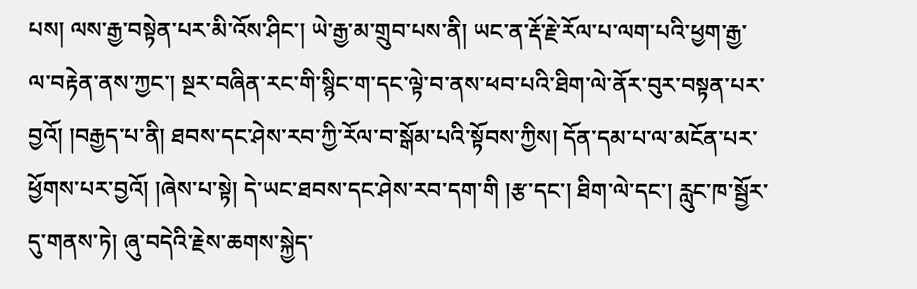པས། ལས་རྒྱ་བསྟེན་པར་མི་འོས་ཤིང་། ཡེ་རྒྱ་མ་གྲུབ་པས་ནི། ཡང་ན་རྡོ་རྗེ་རོལ་པ་ལག་པའི་ཕྱག་རྒྱ་ལ་བརྟེན་ནས་ཀྱང་། སྔར་བཞིན་རང་གི་སྙིང་ག་དང་ལྟེ་བ་ནས་ཕབ་པའི་ཐིག་ལེ་ནོར་བུར་བསྟན་པར་བྱའོ། །བརྒྱད་པ་ནི། ཐབས་དང་ཤེས་རབ་ཀྱི་རོལ་བ་སྒོམ་པའི་སྟོབས་ཀྱིས། དོན་དམ་པ་ལ་མངོན་པར་ཕྱོགས་པར་བྱའོ། །ཞེས་པ་སྟེ། དེ་ཡང་ཐབས་དང་ཤེས་རབ་དག་གི །རྩ་དང་། ཐིག་ལེ་དང་། རླུང་ཁ་སྦྱོར་དུ་གནས་ཏེ། ཞུ་བདེའི་རྗེས་ཆགས་སྐྱེད་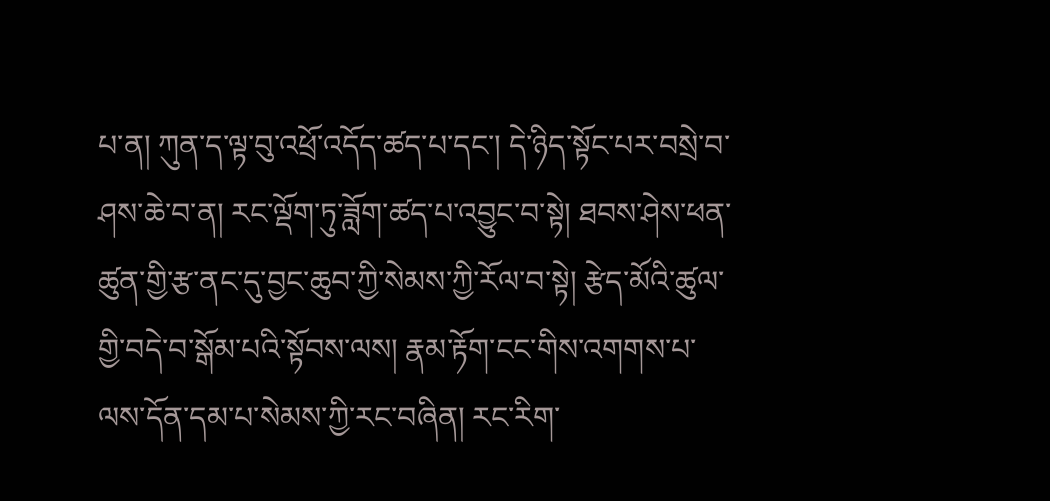པ་ན། ཀུན་ད་ལྟ་བུ་འཕྲོ་འདོད་ཚད་པ་དང་། དེ་ཉིད་སྟོང་པར་བསྲེ་བ་ཤས་ཆེ་བ་ན། རང་ལྡོག་ཏུ་ཟློག་ཚད་པ་འབྱུང་བ་སྟེ། ཐབས་ཤེས་ཕན་ཚུན་གྱི་རྩ་ནང་དུ་བྱང་ཆུབ་ཀྱི་སེམས་ཀྱི་རོལ་བ་སྟེ། རྩེད་མོའི་ཚུལ་གྱི་བདེ་བ་སྒོམ་པའི་སྟོབས་ལས། རྣམ་རྟོག་ངང་གིས་འགགས་པ་ལས་དོན་དམ་པ་སེམས་ཀྱི་རང་བཞིན། རང་རིག་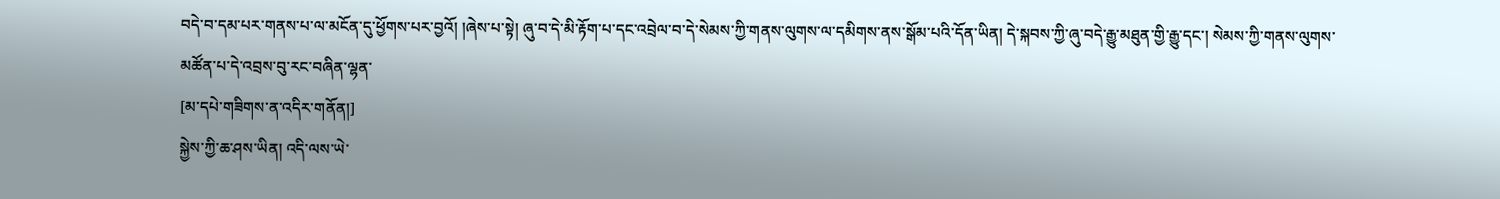བདེ་བ་དམ་པར་གནས་པ་ལ་མངོན་དུ་ཕྱོགས་པར་བྱའོ། །ཞེས་པ་སྟེ། ཞུ་བ་དེ་མི་རྟོག་པ་དང་འབྲེལ་བ་དེ་སེམས་ཀྱི་གནས་ལུགས་ལ་དམིགས་ནས་སྒོམ་པའི་དོན་ཡིན། དེ་སྐབས་ཀྱི་ཞུ་བདེ་རྒྱུ་མཐུན་གྱི་རྒྱུ་དང་། སེམས་ཀྱི་གནས་ལུགས་མཚོན་པ་དེ་འབྲས་བུ་རང་བཞིན་ལྷན་
[མ་དཔེ་གཟིགས་ན་འདིར་གནོན།]
སྐྱེས་ཀྱི་ཆ་ཤས་ཡིན། འདི་ལས་ཡེ་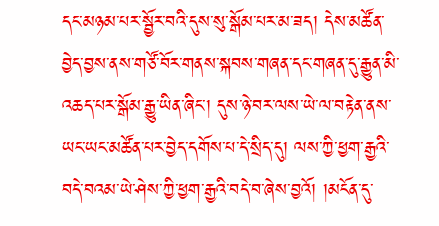དང་མཉམ་པར་སྦྱོར་བའི་དུས་སུ་སྒོམ་པར་མ་ཟད། དེས་མཚོན་བྱེད་བྱས་ནས་གཙོ་བོར་གནས་སྐབས་གཞན་དང་གཞན་དུ་རྒྱུན་མི་འཆད་པར་སྒོམ་རྒྱུ་ཡིན་ཞིང་། དུས་ཉེ་བར་ལས་ཡེ་ལ་བརྟེན་ནས་ཡང་ཡང་མཚོན་པར་བྱེད་དགོས་པ་དེ་སྲིད་དུ། ལས་ཀྱི་ཕྱག་རྒྱའི་བདེ་བའམ་ཡེ་ཤེས་ཀྱི་ཕྱག་རྒྱའི་བདེ་བ་ཞེས་བྱའོ། །མངོན་དུ་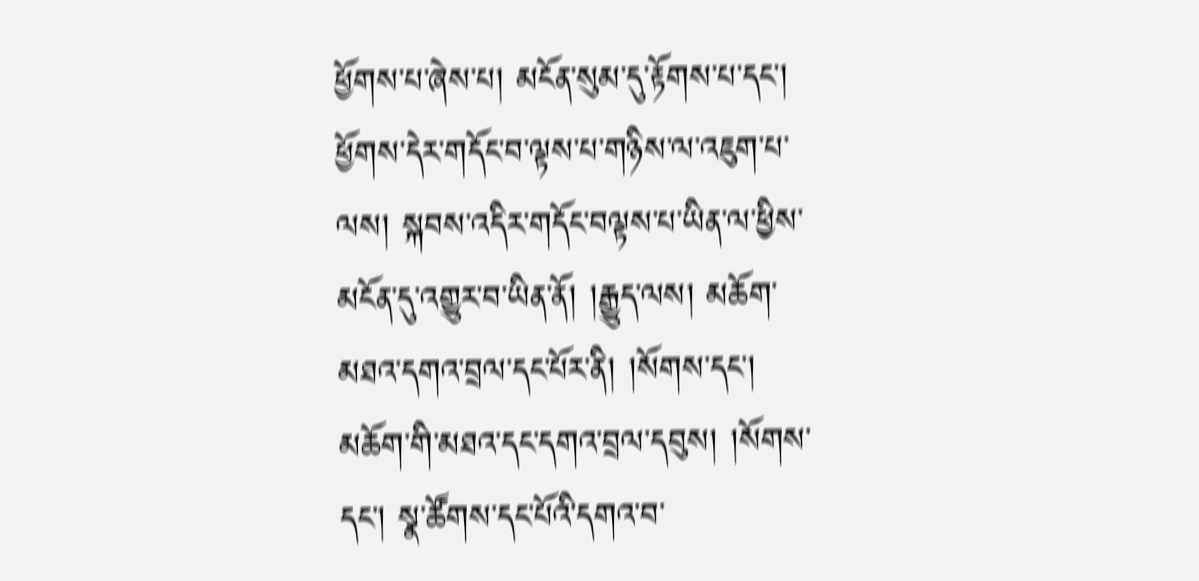ཕྱོགས་པ་ཞེས་པ། མངོན་སུམ་དུ་རྟོགས་པ་དང་། ཕྱོགས་དེར་གདོང་བ་ལྟས་པ་གཉིས་ལ་འཇུག་པ་ལས། སྐབས་འདིར་གདོང་བལྟས་པ་ཡིན་ལ་ཕྱིས་མངོན་དུ་འགྱུར་བ་ཡིན་ནོ། །རྒྱུད་ལས། མཆོག་མཐའ་དགའ་བྲལ་དང་པོར་ནི། །སོགས་དང་། མཆོག་གི་མཐའ་དང་དགའ་བྲལ་དབུས། །སོགས་དང་། སྣ་ཚོགས་དང་པོའི་དགའ་བ་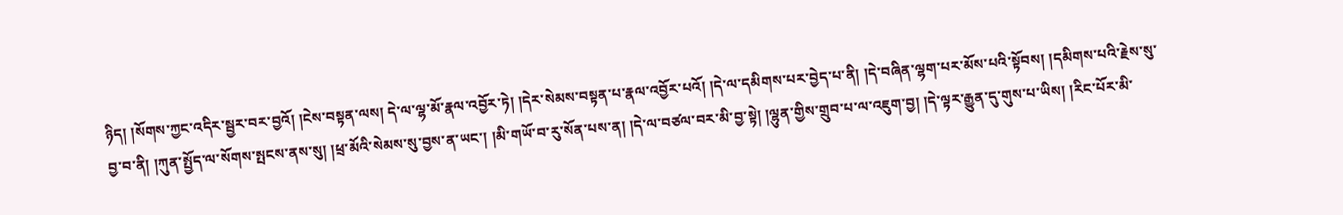ཉིད། །སོགས་ཀྱང་འདིར་སྦྱར་བར་བྱའོ། །ངེས་བསྟན་ལས། དེ་ལ་ལྷ་མོ་རྣལ་འབྱོར་ཏེ། །དེར་སེམས་བསྟན་པ་རྣལ་འབྱོར་པའོ། །དེ་ལ་དམིགས་པར་བྱེད་པ་ནི། །དེ་བཞིན་ལྷག་པར་མོས་པའི་སྟོབས། །དམིགས་པའི་རྗེས་སུ་བྱ་བ་ནི། །ཀུན་སྤྱོད་ལ་སོགས་སྤངས་ནས་སུ། །ཕྲ་མོའི་སེམས་སུ་བྱས་ན་ཡང་། །མི་གཡོ་བ་རུ་སོན་པས་ན། །དེ་ལ་བཙལ་བར་མི་བྱ་སྟེ། །ལྷུན་གྱིས་གྲུབ་པ་ལ་འཇུག་བྱ། །དེ་ལྟར་རྒྱུན་དུ་གུས་པ་ཡིས། །རིང་པོར་མི་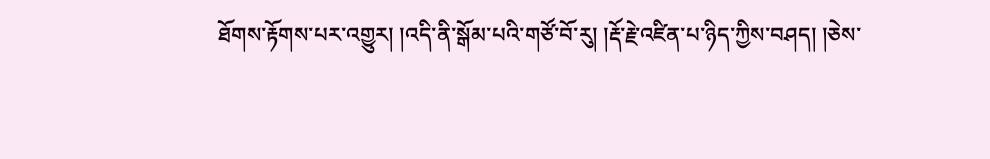ཐོགས་རྟོགས་པར་འགྱུར། །འདི་ནི་སྒོམ་པའི་གཙོ་བོ་རུ། །རྡོ་རྗེ་འཛིན་པ་ཉིད་ཀྱིས་བཤད། །ཅེས་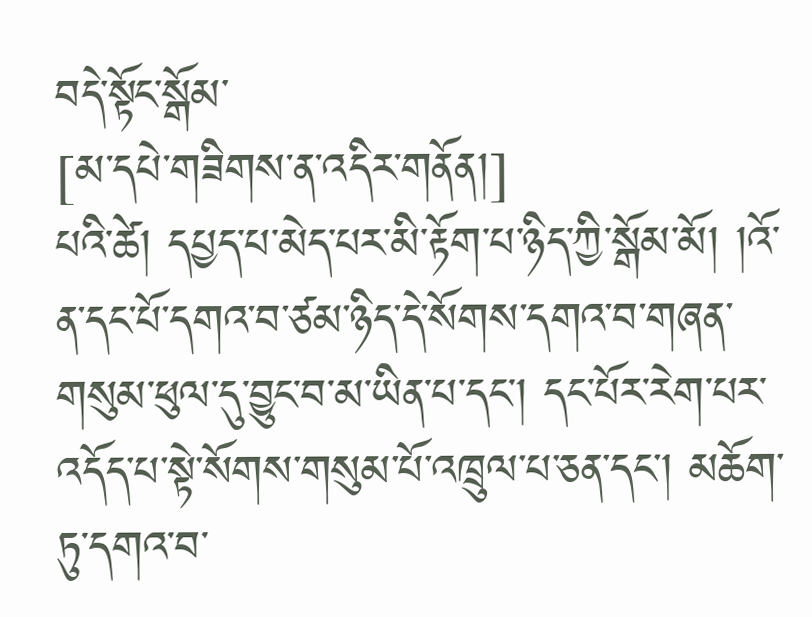བདེ་སྟོང་སྒོམ་
[མ་དཔེ་གཟིགས་ན་འདིར་གནོན།]
པའི་ཚེ། དཔྱད་པ་མེད་པར་མི་རྟོག་པ་ཉིད་ཀྱི་སྒོམ་མོ། །འོ་ན་དང་པོ་དགའ་བ་ཙམ་ཉིད་དེ་སོགས་དགའ་བ་གཞན་གསུམ་ཕུལ་དུ་བྱུང་བ་མ་ཡིན་པ་དང་། དང་པོར་རེག་པར་འདོད་པ་སྟེ་སོགས་གསུམ་པོ་འཁྲུལ་པ་ཅན་དང་། མཆོག་ཏུ་དགའ་བ་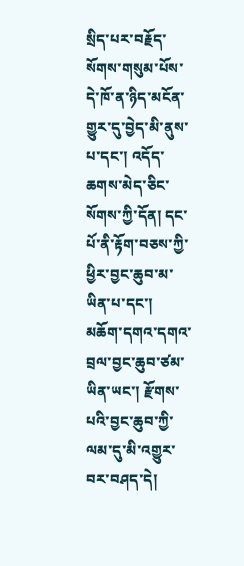སྲིད་པར་བརྗོད་སོགས་གསུམ་པོས་དེ་ཁོ་ན་ཉིད་མངོན་གྱུར་དུ་བྱེད་མི་ནུས་པ་དང་། འདོད་ཆགས་མེད་ཅིང་སོགས་ཀྱི་དོན། དང་པོ་ནི་རྟོག་བཅས་ཀྱི་ཕྱིར་བྱང་ཆུབ་མ་ཡིན་པ་དང་། མཆོག་དགའ་དགའ་བྲལ་བྱང་ཆུབ་ཙམ་ཡིན་ཡང་། རྫོགས་པའི་བྱང་ཆུབ་ཀྱི་ལམ་དུ་མི་འགྱུར་བར་བཤད་དེ།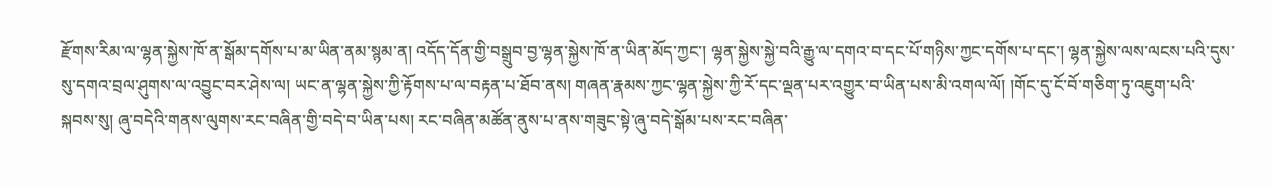རྫོགས་རིམ་ལ་ལྷན་སྐྱེས་ཁོ་ན་སྒོམ་དགོས་པ་མ་ཡིན་ནམ་སྙམ་ན། འདོད་དོན་གྱི་བསྒྲུབ་བྱ་ལྷན་སྐྱེས་ཁོ་ན་ཡིན་མོད་ཀྱང་། ལྷན་སྐྱེས་སྐྱེ་བའི་རྒྱུ་ལ་དགའ་བ་དང་པོ་གཉིས་ཀྱང་དགོས་པ་དང་། ལྷན་སྐྱེས་ལས་ལངས་པའི་དུས་སུ་དགའ་བྲལ་ཤུགས་ལ་འབྱུང་བར་ཤེས་ལ། ཡང་ན་ལྷན་སྐྱེས་ཀྱི་རྟོགས་པ་ལ་བརྟན་པ་ཐོབ་ནས། གཞན་རྣམས་ཀྱང་ལྷན་སྐྱེས་ཀྱི་རོ་དང་ལྡན་པར་འགྱུར་བ་ཡིན་པས་མི་འགལ་ལོ། །གོང་དུ་ངོ་བོ་གཅིག་ཏུ་འཇུག་པའི་སྐབས་སུ། ཞུ་བདེའི་གནས་ལུགས་རང་བཞིན་གྱི་བདེ་བ་ཡིན་པས། རང་བཞིན་མཚོན་ནུས་པ་ནས་གཟུང་སྟེ་ཞུ་བདེ་སྒོམ་པས་རང་བཞིན་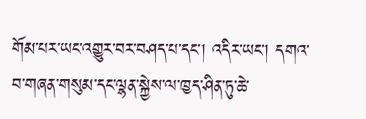གོམ་པར་ཡང་འགྱུར་བར་བཤད་པ་དང་། འདིར་ཡང་། དགའ་བ་གཞན་གསུམ་དང་ལྷན་སྐྱེས་ལ་ཁྱད་ཤིན་ཏུ་ཆེ་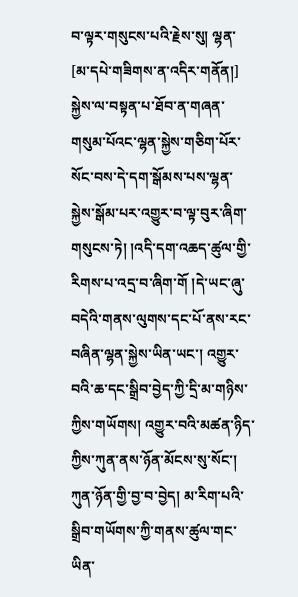བ་ལྟར་གསུངས་པའི་རྗེས་སུ། ལྷན་
[མ་དཔེ་གཟིགས་ན་འདིར་གནོན།]
སྐྱེས་ལ་བསྟན་པ་ཐོབ་ན་གཞན་གསུམ་པོའང་ལྷན་སྐྱེས་གཅིག་པོར་སོང་བས་དེ་དག་སྒོམས་པས་ལྷན་སྐྱེས་སྒོམ་པར་འགྱུར་བ་ལྟ་བུར་ཞིག་གསུངས་ཏེ། །འདི་དག་འཆད་ཚུལ་གྱི་རིགས་པ་འདྲ་བ་ཞིག་གོ །དེ་ཡང་ཞུ་བདེའི་གནས་ལུགས་དང་པོ་ནས་རང་བཞིན་ལྷན་སྐྱེས་ཡིན་ཡང་། འགྱུར་བའི་ཆ་དང་སྒྲིབ་བྱེད་ཀྱི་དྲི་མ་གཉིས་ཀྱིས་གཡོགས། འགྱུར་བའི་མཚན་ཉིད་ཀྱིས་ཀུན་ནས་ཉོན་མོངས་སུ་སོང་། ཀུན་ཉོན་གྱི་བྱ་བ་བྱེད། མ་རིག་པའི་སྒྲིབ་གཡོགས་ཀྱི་གནས་ཚུལ་གང་ཡིན་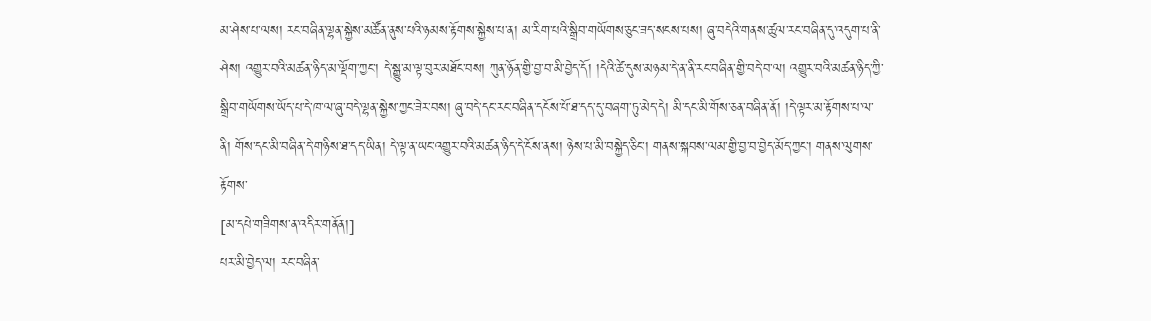མ་ཤེས་པ་ལས། རང་བཞིན་ལྷན་སྐྱེས་མཚོན་ནུས་པའི་ཉམས་རྟོགས་སྐྱེས་པ་ན། མ་རིག་པའི་སྒྲིབ་གཡོགས་ཅུང་ཟད་སངས་པས། ཞུ་བདེའི་གནས་ཚུལ་རང་བཞིན་དུ་འདུག་པ་ནི་ཤེས། འགྱུར་བའི་མཚན་ཉིད་མ་ལྡོག་ཀྱང་། དེ་སྒྱུ་མ་ལྟ་བུར་མཐོང་བས། ཀུན་ཉོན་གྱི་བྱ་བ་མི་བྱེད་དོ། །དེའི་ཚེ་དུས་མཉམ་དེ་ན་ནི་རང་བཞིན་གྱི་བདེ་བ་ལ། འགྱུར་བའི་མཚན་ཉིད་ཀྱི་སྒྲིབ་གཡོགས་ཡོད་པ་དེ་ཁ་ལ་ཞུ་བདེ་ལྷན་སྐྱེས་ཀྱང་ཟེར་བས། ཞུ་བདེ་དང་རང་བཞིན་དངོས་པོ་ཐ་དད་དུ་བཞག་ཏུ་མེད་དེ། མི་དང་མི་གོས་ཅན་བཞིན་ནོ། །དེ་ལྟར་མ་རྟོགས་པ་ལ་ནི། གོས་དང་མི་བཞིན་དེ་གཉིས་ཐ་དད་ཡིན། དེ་ལྟ་ན་ཡང་འགྱུར་བའི་མཚན་ཉིད་དེ་ངོས་ནས། ཉེས་པ་མི་བསྐྱེད་ཅིང་། གནས་སྐབས་ལམ་གྱི་བྱ་བ་བྱེད་མོད་ཀྱང་། གནས་ལུགས་རྟོགས་
[མ་དཔེ་གཟིགས་ན་འདིར་གནོན།]
པར་མི་བྱེད་ལ། རང་བཞིན་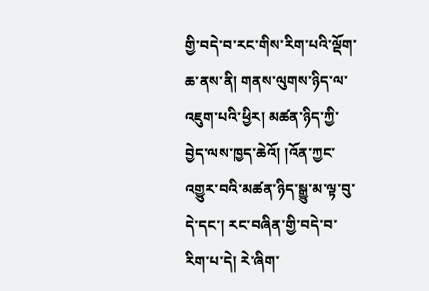གྱི་བདེ་བ་རང་གིས་རིག་པའི་ལྡོག་ཆ་ནས་ནི། གནས་ལུགས་ཉིད་ལ་འཇུག་པའི་ཕྱིར། མཚན་ཉིད་ཀྱི་བྱེད་ལས་ཁྱད་ཆེའོ། །འོན་ཀྱང་འགྱུར་བའི་མཚན་ཉིད་སྒྱུ་མ་ལྟ་བུ་དེ་དང་། རང་བཞིན་གྱི་བདེ་བ་རིག་པ་དེ། རེ་ཞིག་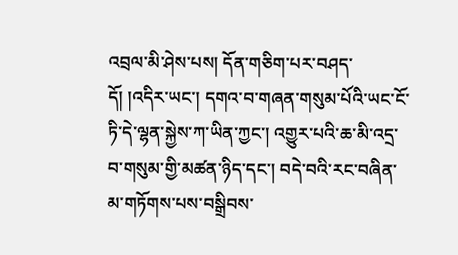འབྲལ་མི་ཤེས་པས། དོན་གཅིག་པར་བཤད་དོ། །འདིར་ཡང་། དགའ་བ་གཞན་གསུམ་པོའི་ཡང་ངོ་ཏི་དེ་ལྷན་སྐྱེས་ཀ་ཡིན་ཀྱང་། འགྱུར་པའི་ཆ་མི་འདྲ་བ་གསུམ་གྱི་མཚན་ཉིད་དང་། བདེ་བའི་རང་བཞིན་མ་གཏོགས་པས་བསྒྲིབས་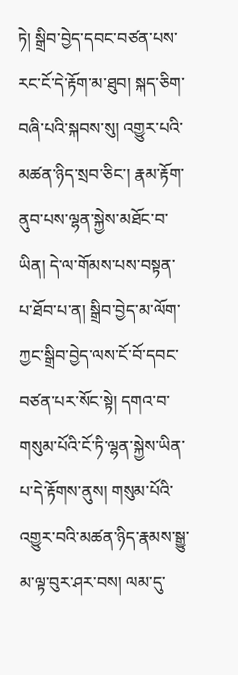ཏེ། སྒྲིབ་བྱེད་དབང་བཙན་པས་རང་ངོ་དེ་རྟོག་མ་ཐུབ། སྐད་ཅིག་བཞི་པའི་སྐབས་སུ། འགྱུར་པའི་མཚན་ཉིད་སྲབ་ཅིང་། རྣམ་རྟོག་ནུབ་པས་ལྷན་སྐྱེས་མཐོང་བ་ཡིན། དེ་ལ་གོམས་པས་བསྟན་པ་ཐོབ་པ་ན། སྒྲིབ་བྱེད་མ་ལོག་ཀྱང་སྒྲིབ་བྱེད་ལས་ངོ་བོ་དབང་བཙན་པར་སོང་སྟེ། དགའ་བ་གསུམ་པོའི་ངོ་ཏི་ལྷན་སྐྱེས་ཡིན་པ་དེ་རྟོགས་ནུས། གསུམ་པོའི་འགྱུར་བའི་མཚན་ཉིད་རྣམས་སྒྱུ་མ་ལྟ་བུར་ཤར་བས། ལམ་དུ་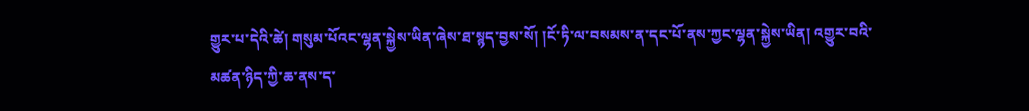གྱུར་པ་དེའི་ཚེ། གསུམ་པོའང་ལྷན་སྐྱེས་ཡིན་ཞེས་ཐ་སྙད་བྱས་སོ། །ངོ་ཏི་ལ་བསམས་ན་དང་པོ་ནས་ཀྱང་ལྷན་སྐྱེས་ཡིན། འགྱུར་བའི་མཚན་ཉིད་ཀྱི་ཆ་ནས་ད་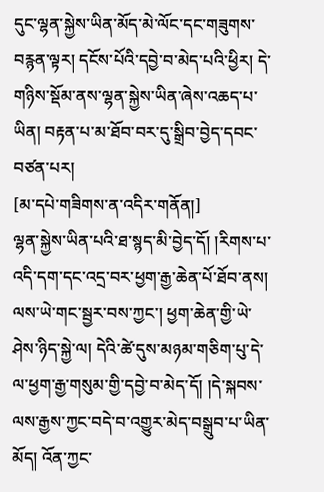དུང་ལྷན་སྐྱེས་ཡིན་མོད་མེ་ལོང་དང་གཟུགས་བརྙན་ལྟར། དངོས་པོའི་དབྱེ་བ་མེད་པའི་ཕྱིར། དེ་གཉིས་སྡོམ་ནས་ལྷན་སྐྱེས་ཡིན་ཞེས་འཆད་པ་ཡིན། བརྟན་པ་མ་ཐོབ་བར་དུ་སྒྲིབ་བྱེད་དབང་བཙན་པར།
[མ་དཔེ་གཟིགས་ན་འདིར་གནོན།]
ལྷན་སྐྱེས་ཡིན་པའི་ཐ་སྙད་མི་བྱེད་དོ། །རིགས་པ་འདི་དག་དང་འདྲ་བར་ཕྱག་རྒྱ་ཆེན་པོ་ཐོབ་ནས། ལས་ཡེ་གང་སྦྱར་བས་ཀྱང་། ཕྱག་ཆེན་གྱི་ཡེ་ཤེས་ཉིད་སྐྱེ་ལ། དེའི་ཚེ་དུས་མཉམ་གཅིག་པུ་དེ་ལ་ཕྱག་རྒྱ་གསུམ་གྱི་དབྱེ་བ་མེད་དོ། །དེ་སྐབས་ལས་རྒྱས་ཀྱང་བདེ་བ་འགྱུར་མེད་བསྒྲུབ་པ་ཡིན་མོད། འོན་ཀྱང་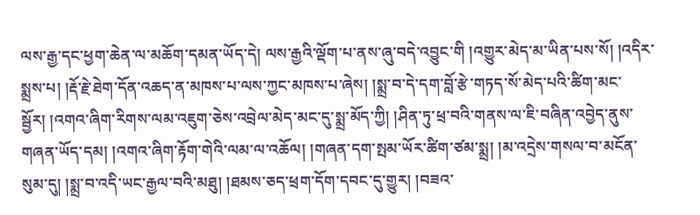ལས་རྒྱ་དང་ཕྱག་ཆེན་ལ་མཆོག་དམན་ཡོད་དེ། ལས་རྒྱའི་ལྡོག་པ་ནས་ཞུ་བདེ་འབྱུང་གི །འགྱུར་མེད་མ་ཡིན་པས་སོ། །འདིར་སྨྲས་པ། །རྡོ་རྗེ་ཐེག་དོན་འཆད་ན་མཁས་པ་ལས་ཀྱང་མཁས་པ་ཞེས། །སྨྲ་བ་དེ་དག་བློ་རྩེ་གཏད་སོ་མེད་པའི་ཚིག་མང་སྦྱོར། །འགའ་ཞིག་རིགས་ལམ་འཇུག་ཅེས་འབྲེལ་མེད་མང་དུ་སྨྲ་མོད་ཀྱི། །ཤིན་ཏུ་ཕྲ་བའི་གནས་ལ་ཇི་བཞིན་འབྱེད་ནུས་གཞན་ཡོད་དམ། །འགའ་ཞིག་རྟོག་གེའི་ལམ་ལ་འཆོལ། །གཞན་དག་སྤམ་ཡོར་ཚིག་ཙམ་སྨྲ། །མ་འདྲེས་གསལ་བ་མངོན་སུམ་དུ། །སྨྲ་བ་འདི་ཡང་རྒྱལ་བའི་མཐུ། །ཐམས་ཅད་ཕྲག་དོག་དབང་དུ་གྱུར། །བཟའ་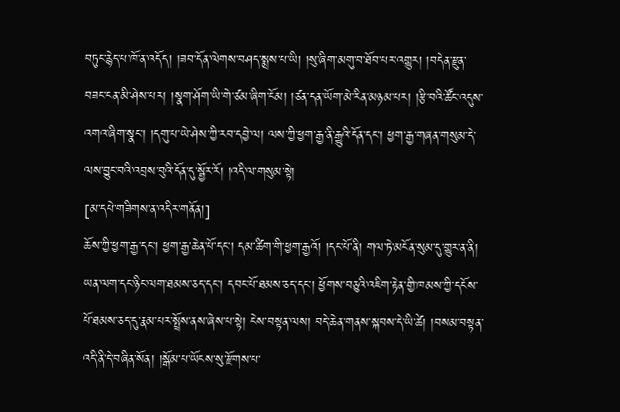བཏུང་རྙེད་པ་ཁོ་ན་འདོད། །ཟབ་དོན་ལེགས་བཤད་སྨྲས་པ་ཡི། །སུ་ཞིག་མགུ་བ་ཐོབ་པར་འགྱུར། །བདེན་རྫུན་བཟང་ངན་མི་ཤེས་པར། །སྣག་ཤོག་ཡི་གེ་ཙམ་ཞིག་ངོམ། །ཙན་དན་ཡོག་མེ་རིན་མཉམ་པར། །རྩི་བའི་ཚོང་འདུས་འགའ་ཞིག་སྣང་། །དགུ་པ་ཡེ་ཤེས་ཀྱི་རབ་དབྱེ་ལ། ལས་ཀྱི་ཕྱག་རྒྱ་ནི་རྒྱུའི་དོན་དང་། ཕྱག་རྒྱ་གཞན་གསུམ་དེ་ལས་བྱུང་བའི་འབྲས་བུའི་དོན་དུ་སྦྱོར་རོ། །འདི་ལ་གསུམ་སྟེ།
[མ་དཔེ་གཟིགས་ན་འདིར་གནོན།]
ཆོས་ཀྱི་ཕྱག་རྒྱ་དང་། ཕྱག་རྒྱ་ཆེན་པོ་དང་། དམ་ཚིག་གི་ཕྱག་རྒྱའོ། །དང་པོ་ནི། གལ་ཏེ་མངོན་སུམ་དུ་གྱུར་ན་ནི། ཡན་ལག་དང་ཉིང་ལག་ཐམས་ཅད་དང་། དབང་པོ་ཐམས་ཅད་དང་། ཕྱོགས་བཅུའི་འཇིག་རྟེན་གྱི་ཁམས་ཀྱི་དངོས་པོ་ཐམས་ཅད་དུ་རྣམ་པར་སྤྲོས་ནས་ཞེས་པ་སྟེ། ངེས་བསྟན་ལས། བདེ་ཆེན་གནས་སྐབས་དེ་ཡི་ཚེ། །བསམ་བསྟན་འདི་ནི་དེ་བཞིན་སོན། །སྒོམ་པ་ཡོངས་སུ་རྫོགས་པ་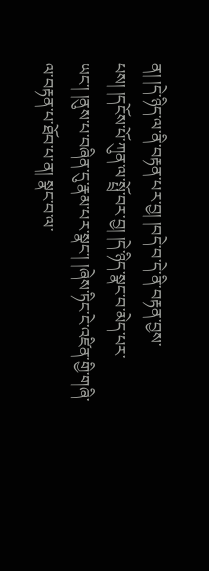ན། །དེ་ཉིད་ལ་ནི་བརྟན་པར་བྱ། །བདེ་བ་དེ་ནི་བརྟན་བྱས་པས། །དངོས་པོ་ཀུན་ལ་སྤྲོ་བར་བྱ། །དེ་ཉིད་སྣང་བ་མེད་པར་ཡང་། །ནུས་པ་བཞིན་དུ་རྣམ་པར་སྣང་། །ཞེས་ཏིང་ངེ་འཛིན་གྱི་གཞི་ལ་བརྟན་པ་ཐོབ་པ་ན། སྣང་བ་ལ་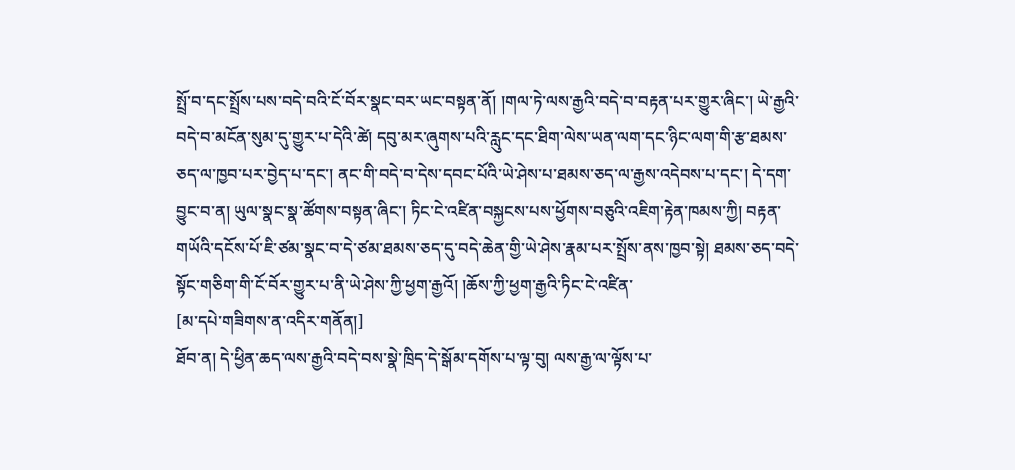སྤྲོ་བ་དང་སྤྲོས་པས་བདེ་བའི་ངོ་བོར་སྣང་བར་ཡང་བསྟན་ནོ། །གལ་ཏེ་ལས་རྒྱའི་བདེ་བ་བརྟན་པར་གྱུར་ཞིང་། ཡེ་རྒྱའི་བདེ་བ་མངོན་སུམ་དུ་གྱུར་པ་དེའི་ཚེ། དབུ་མར་ཞུགས་པའི་རླུང་དང་ཐིག་ལེས་ཡན་ལག་དང་ཉིང་ལག་གི་རྩ་ཐམས་ཅད་ལ་ཁྱབ་པར་བྱེད་པ་དང་། ནང་གི་བདེ་བ་དེས་དབང་པོའི་ཡེ་ཤེས་པ་ཐམས་ཅད་ལ་རྒྱས་འདེབས་པ་དང་། དེ་དག་བྱུང་བ་ན། ཡུལ་སྣང་སྣ་ཚོགས་བསྟན་ཞིང་། ཏིང་ངེ་འཛིན་བསྐྱངས་པས་ཕྱོགས་བཅུའི་འཇིག་རྟེན་ཁམས་ཀྱི། བརྟན་གཡོའི་དངོས་པོ་ཇི་ཙམ་སྣང་བ་དེ་ཙམ་ཐམས་ཅད་དུ་བདེ་ཆེན་གྱི་ཡེ་ཤེས་རྣམ་པར་སྤྲོས་ནས་ཁྱབ་སྟེ། ཐམས་ཅད་བདེ་སྟོང་གཅིག་གི་ངོ་བོར་གྱུར་པ་ནི་ཡེ་ཤེས་ཀྱི་ཕྱག་རྒྱའོ། །ཆོས་ཀྱི་ཕྱག་རྒྱའི་ཏིང་ངེ་འཛིན་
[མ་དཔེ་གཟིགས་ན་འདིར་གནོན།]
ཐོབ་ན། དེ་ཕྱིན་ཆད་ལས་རྒྱའི་བདེ་བས་སྣེ་ཁྲིད་དེ་སྒོམ་དགོས་པ་ལྟ་བུ། ལས་རྒྱ་ལ་ལྟོས་པ་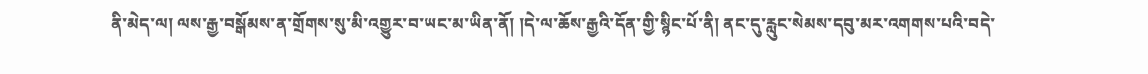ནི་མེད་ལ། ལས་རྒྱ་བསྒོམས་ན་གྲོགས་སུ་མི་འགྱུར་བ་ཡང་མ་ཡིན་ནོ། །དེ་ལ་ཆོས་རྒྱའི་དོན་གྱི་སྙིང་པོ་ནི། ནང་དུ་རླུང་སེམས་དབུ་མར་འགགས་པའི་བདེ་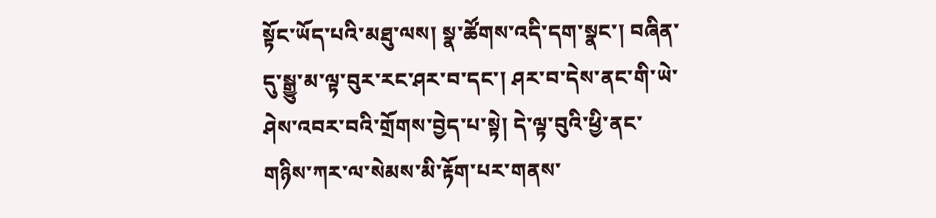སྟོང་ཡོད་པའི་མཐུ་ལས། སྣ་ཚོགས་འདི་དག་སྣང་། བཞིན་དུ་སྒྱུ་མ་ལྟ་བུར་རང་ཤར་བ་དང་། ཤར་བ་དེས་ནང་གི་ཡེ་ཤེས་འབར་བའི་གྲོགས་བྱེད་པ་སྟེ། དེ་ལྟ་བུའི་ཕྱི་ནང་གཉིས་ཀར་ལ་སེམས་མི་རྟོག་པར་གནས་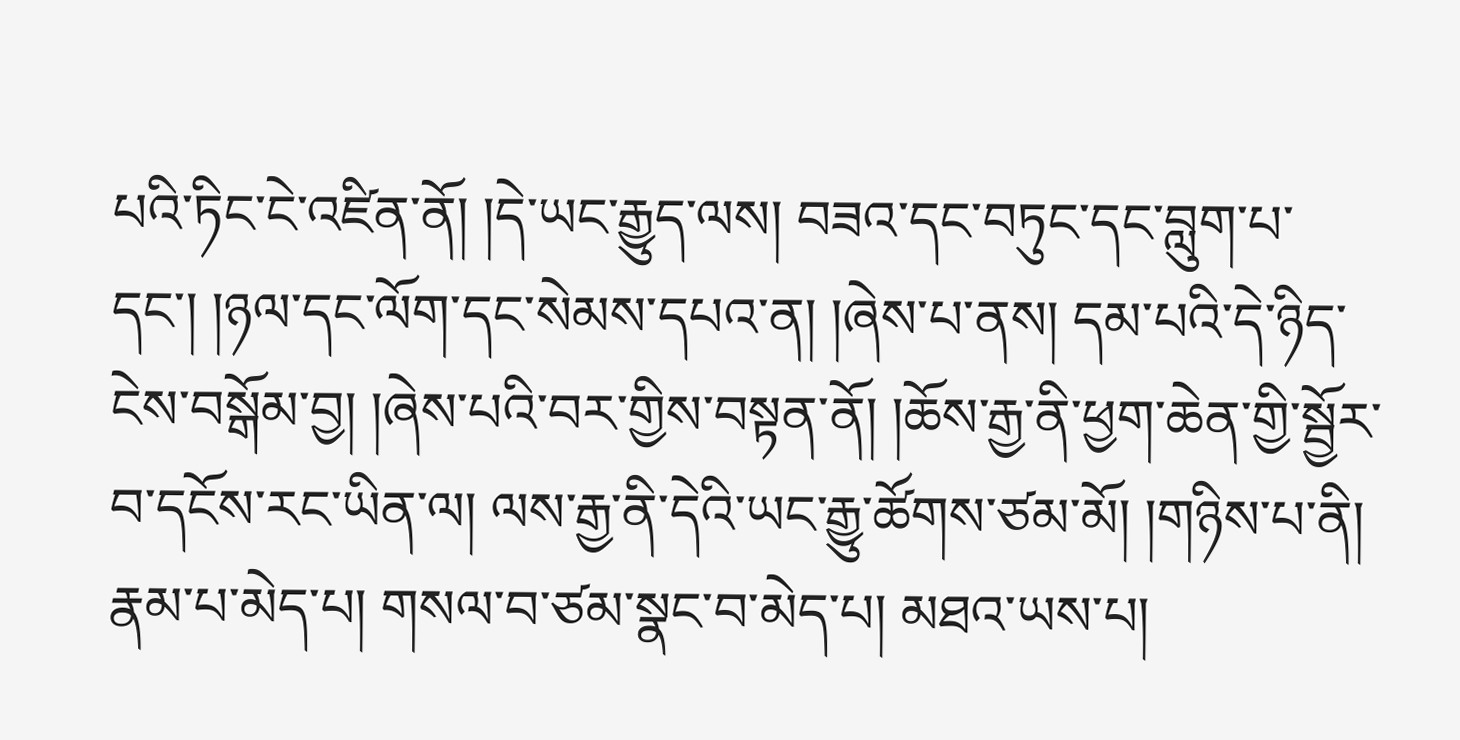པའི་ཏིང་ངེ་འཛིན་ནོ། །དེ་ཡང་རྒྱུད་ལས། བཟའ་དང་བཏུང་དང་བླུག་པ་དང་། །ཉལ་དང་ལོག་དང་སེམས་དཔའ་ན། །ཞེས་པ་ནས། དམ་པའི་དེ་ཉིད་ངེས་བསྒོམ་བྱ། །ཞེས་པའི་བར་གྱིས་བསྟན་ནོ། །ཆོས་རྒྱ་ནི་ཕྱག་ཆེན་གྱི་སྦྱོར་བ་དངོས་རང་ཡིན་ལ། ལས་རྒྱ་ནི་དེའི་ཡང་རྒྱུ་ཚོགས་ཙམ་མོ། །གཉིས་པ་ནི། རྣམ་པ་མེད་པ། གསལ་བ་ཙམ་སྣང་བ་མེད་པ། མཐའ་ཡས་པ།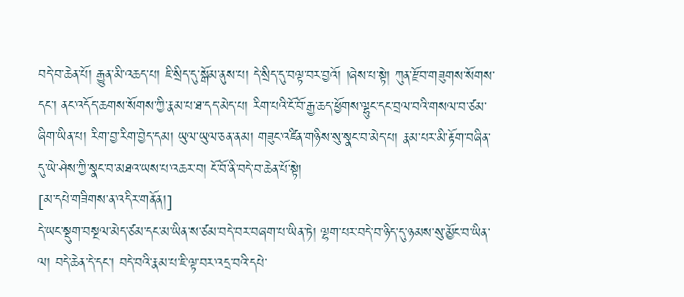བདེ་བ་ཆེན་པོ། རྒྱུན་མི་འཆད་པ། ཇི་སྲིད་དུ་སྒོམ་ནུས་པ། དེ་སྲིད་དུ་བལྟ་བར་བྱའོ། །ཞེས་པ་སྟེ། ཀུན་རྫོབ་གཟུགས་སོགས་དང་། ནང་འདོད་ཆགས་སོགས་ཀྱི་རྣམ་པ་ཐ་དད་མེད་པ། རིག་པའི་ངོ་བོ་རྒྱ་ཆད་ཕྱོགས་ལྷུང་དང་བྲལ་བའི་གསལ་བ་ཙམ་ཞིག་ཡིན་པ། རིག་བྱ་རིག་བྱེད་དམ། ཡུལ་ཡུལ་ཅན་ནམ། གཟུང་འཛིན་གཉིས་སུ་སྣང་བ་མེད་པ། རྣམ་པར་མི་རྟོག་བཞིན་དུ་ཡེ་ཤེས་ཀྱི་སྣང་བ་མཐའ་ཡས་པ་འཆར་བ། ངོ་བོ་ནི་བདེ་བ་ཆེན་པོ་སྟེ།
[མ་དཔེ་གཟིགས་ན་འདིར་གནོན།]
དེ་ཡང་སྡུག་བསྔལ་མེད་ཙམ་དང་མ་ཡིན་ས་ཙམ་བདེ་བར་བཞག་པ་ཡིན་ཏེ། ལྷག་པར་བདེ་བ་ཉིད་དུ་ཉམས་སུ་མྱོང་བ་ཡིན་ལ། བདེ་ཆེན་དེ་དང་། བདེ་བའི་རྣམ་པ་ཇི་ལྟ་བར་འདྲ་བའི་དཔེ་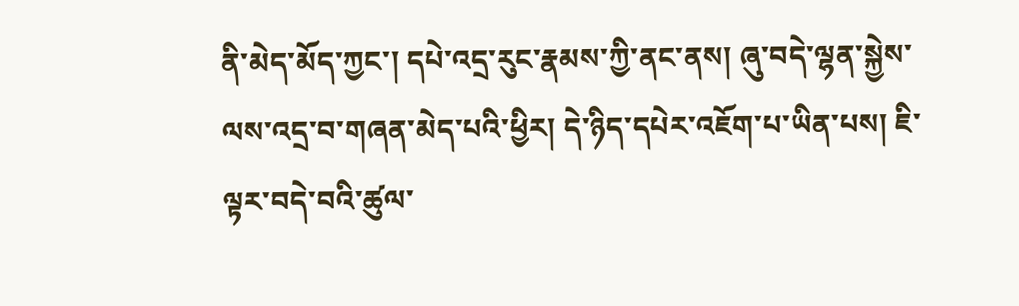ནི་མེད་མོད་ཀྱང་། དཔེ་འདྲ་རུང་རྣམས་ཀྱི་ནང་ནས། ཞུ་བདེ་ལྷན་སྐྱེས་ལས་འདྲ་བ་གཞན་མེད་པའི་ཕྱིར། དེ་ཉིད་དཔེར་འཇོག་པ་ཡིན་པས། ཇི་ལྟར་བདེ་བའི་ཚུལ་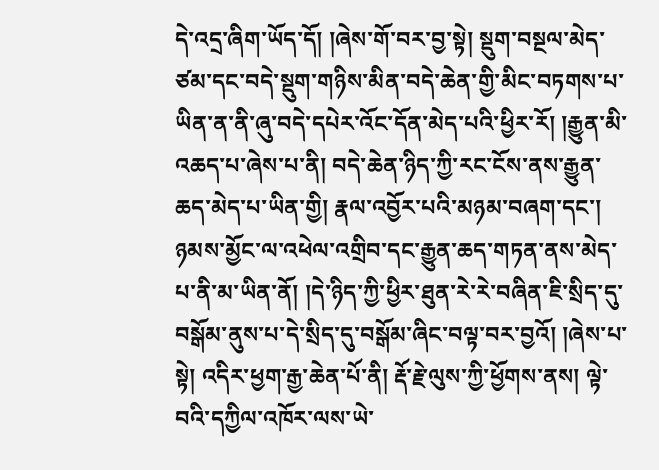དེ་འདྲ་ཞིག་ཡོད་དོ། །ཞེས་གོ་བར་བྱ་སྟེ། སྡུག་བསྔལ་མེད་ཙམ་དང་བདེ་སྡུག་གཉིས་མིན་བདེ་ཆེན་གྱི་མིང་བཏགས་པ་ཡིན་ན་ནི་ཞུ་བདེ་དཔེར་འོང་དོན་མེད་པའི་ཕྱིར་རོ། །རྒྱུན་མི་འཆད་པ་ཞེས་པ་ནི། བདེ་ཆེན་ཉིད་ཀྱི་རང་ངོས་ནས་རྒྱུན་ཆད་མེད་པ་ཡིན་གྱི། རྣལ་འབྱོར་པའི་མཉམ་བཞག་དང་། ཉམས་མྱོང་ལ་འཕེལ་འགྲིབ་དང་རྒྱུན་ཆད་གཏན་ནས་མེད་པ་ནི་མ་ཡིན་ནོ། །དེ་ཉིད་ཀྱི་ཕྱིར་ཐུན་རེ་རེ་བཞིན་ཇི་སྲིད་དུ་བསྒོམ་ནུས་པ་དེ་སྲིད་དུ་བསྒོམ་ཞིང་བལྟ་བར་བྱའོ། །ཞེས་པ་སྟེ། འདིར་ཕྱག་རྒྱ་ཆེན་པོ་ནི། རྡོ་རྗེ་ལུས་ཀྱི་ཕྱོགས་ནས། ལྟེ་བའི་དཀྱིལ་འཁོར་ལས་ཡེ་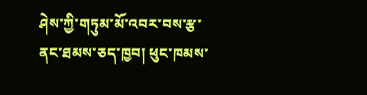ཤེས་ཀྱི་གཏུམ་མོ་འབར་བས་རྩ་ནང་ཐམས་ཅད་ཁྱབ། ཕུང་ཁམས་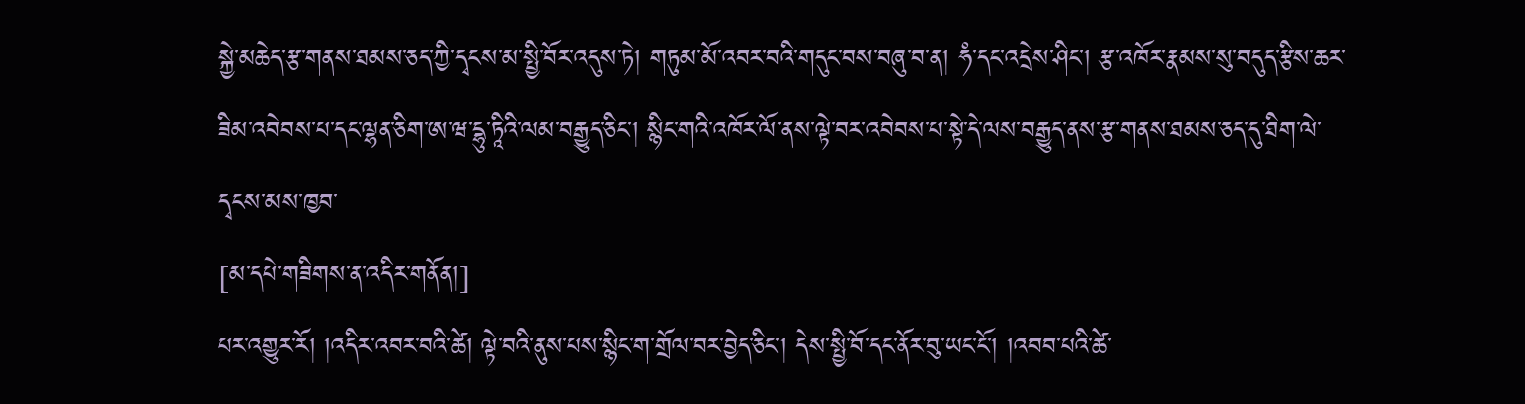སྐྱེ་མཆེད་རྩ་གནས་ཐམས་ཅད་ཀྱི་དྭངས་མ་སྤྱི་བོར་འདུས་ཏེ། གཏུམ་མོ་འབར་བའི་གདུང་བས་བཞུ་བ་ན། ཧཾ་དང་འདྲེས་ཤིང་། རྩ་འཁོར་རྣམས་སུ་བདུད་རྩིས་ཆར་ཟིམ་འབེབས་པ་དང་ལྷན་ཅིག་ཨ་ཝ་དྷུ་ཏཱིའི་ལམ་བརྒྱུད་ཅིང་། སྙིང་གའི་འཁོར་ལོ་ནས་ལྟེ་བར་འབེབས་པ་སྟེ་དེ་ལས་བརྒྱུད་ནས་རྩ་གནས་ཐམས་ཅད་དུ་ཐིག་ལེ་དྭངས་མས་ཁྱབ་
[མ་དཔེ་གཟིགས་ན་འདིར་གནོན།]
པར་འགྱུར་རོ། །འདིར་འབར་བའི་ཚེ། ལྟེ་བའི་ནུས་པས་སྙིང་ག་གྲོལ་བར་བྱེད་ཅིང་། དེས་སྤྱི་བོ་དང་ནོར་བུ་ཡང་ངོ་། །འབབ་པའི་ཚེ་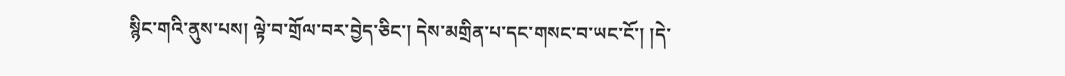སྙིང་གའི་ནུས་པས། ལྟེ་བ་གྲོལ་བར་བྱེད་ཅིང་། དེས་མགྲིན་པ་དང་གསང་བ་ཡང་ངོ་། །དེ་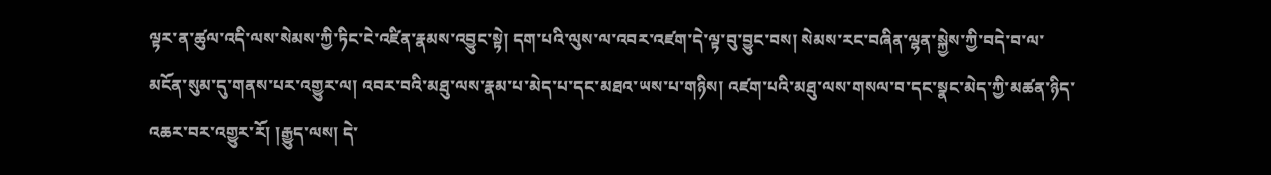ལྟར་ན་ཚུལ་འདི་ལས་སེམས་ཀྱི་ཏིང་ངེ་འཛིན་རྣམས་འབྱུང་སྟེ། དག་པའི་ལུས་ལ་འབར་འཛག་དེ་ལྟ་བུ་བྱུང་བས། སེམས་རང་བཞིན་ལྷན་སྐྱེས་ཀྱི་བདེ་བ་ལ་མངོན་སུམ་དུ་གནས་པར་འགྱུར་ལ། འབར་བའི་མཐུ་ལས་རྣམ་པ་མེད་པ་དང་མཐའ་ཡས་པ་གཉིས། འཛག་པའི་མཐུ་ལས་གསལ་བ་དང་སྣང་མེད་ཀྱི་མཚན་ཉིད་འཆར་བར་འགྱུར་རོ། །རྒྱུད་ལས། དེ་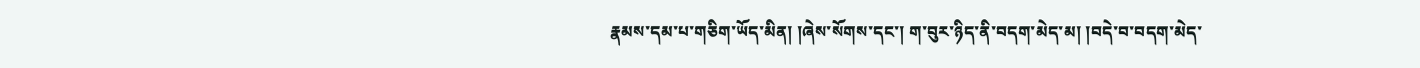རྣམས་དམ་པ་གཅིག་ཡོད་མིན། །ཞེས་སོགས་དང་། ག་བུར་ཉིད་ནི་བདག་མེད་མ། །བདེ་བ་བདག་མེད་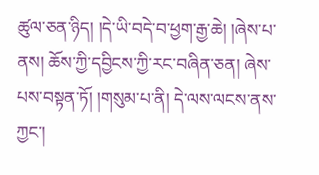ཚུལ་ཅན་ཉིད། །དེ་ཡི་བདེ་བ་ཕྱག་རྒྱ་ཆེ། །ཞེས་པ་ནས། ཆོས་ཀྱི་དབྱིངས་ཀྱི་རང་བཞིན་ཅན། ཞེས་པས་བསྟན་ཏོ། །གསུམ་པ་ནི། དེ་ལས་ལངས་ནས་ཀྱང་།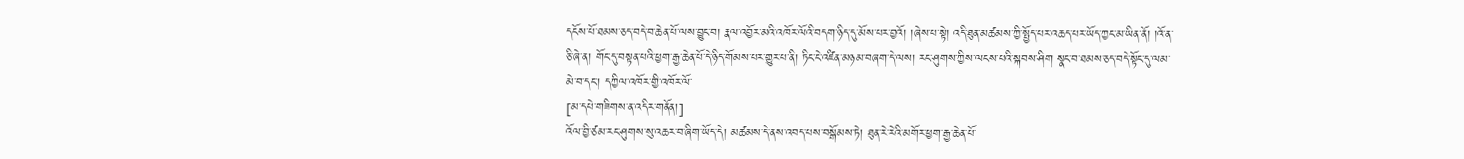དངོས་པོ་ཐམས་ཅད་བདེ་བ་ཆེན་པོ་ལས་བྱུང་བ། རྣལ་འབྱོར་མའི་འཁོར་ལོའི་བདག་ཉིད་དུ་མོས་པར་བྱའོ། །ཞེས་པ་སྟེ། འདི་ཐུན་མཚམས་ཀྱི་སྤྱོད་པར་འཆད་པར་ཡོད་ཀྱང་མ་ཡིན་ནོ། །འོ་ན་ཅི་ཞེ་ན། གོང་དུ་བསྟན་པའི་ཕྱག་རྒྱ་ཆེན་པོ་དེ་ཉིད་གོམས་པར་གྱུར་པ་ནི། ཏིང་ངེ་འཛིན་མཉམ་བཞག་དེ་ལས། རང་ཤུགས་ཀྱིས་ལངས་པའི་སྐབས་ཤིག སྣང་བ་ཐམས་ཅད་བདེ་སྟོང་དུ་ལམ་མེ་བ་དང་། དཀྱིལ་འཁོར་གྱི་འཁོར་ལོ་
[མ་དཔེ་གཟིགས་ན་འདིར་གནོན།]
འོལ་བྱི་ཙམ་རང་ཤུགས་སུ་འཆར་བ་ཞིག་ཡོད་དེ། མཚམས་དེ་ནས་འབད་པས་བསྒོམས་ཏེ། ཐུན་རེ་རེའི་མགོར་ཕྱག་རྒྱ་ཆེན་པོ་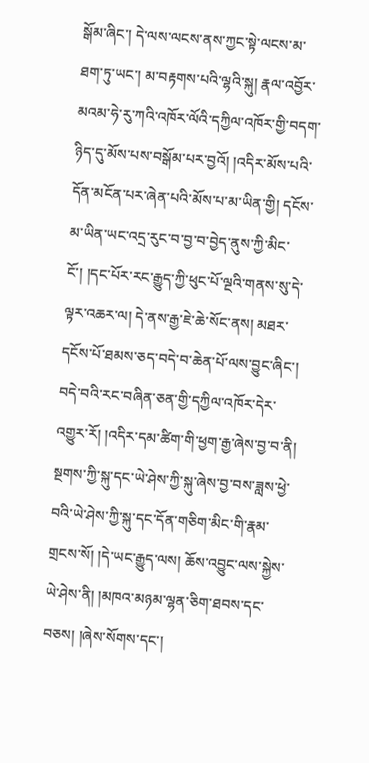སྒོམ་ཞིང་། དེ་ལས་ལངས་ནས་ཀྱང་སྟེ་ལངས་མ་ཐག་ཏུ་ཡང་། མ་བརྟགས་པའི་ལྷའི་སྐུ། རྣལ་འབྱོར་མའམ་ཧེ་རུ་ཀའི་འཁོར་ལོའི་དཀྱིལ་འཁོར་གྱི་བདག་ཉིད་དུ་མོས་པས་བསྒོམ་པར་བྱའོ། །འདིར་མོས་པའི་དོན་མངོན་པར་ཞེན་པའི་མོས་པ་མ་ཡིན་གྱི། དངོས་མ་ཡིན་ཡང་འདྲ་རུང་བ་བྱ་བ་བྱེད་ནུས་ཀྱི་མིང་ངོ་། །དང་པོར་རང་རྒྱུད་ཀྱི་ཕུང་པོ་ལྔའི་གནས་སུ་དེ་ལྟར་འཆར་ལ། དེ་ནས་རྒྱ་ཇེ་ཆེ་སོང་ནས། མཐར་དངོས་པོ་ཐམས་ཅད་བདེ་བ་ཆེན་པོ་ལས་བྱུང་ཞིང་། བདེ་བའི་རང་བཞིན་ཅན་གྱི་དཀྱིལ་འཁོར་དེར་འགྱུར་རོ། །འདིར་དམ་ཚིག་གི་ཕྱག་རྒྱ་ཞེས་བྱ་བ་ནི། སྔགས་ཀྱི་སྐུ་དང་ཡེ་ཤེས་ཀྱི་སྐུ་ཞེས་བྱ་བས་ཟླས་ཕྱེ་བའི་ཡེ་ཤེས་ཀྱི་སྐུ་དང་དོན་གཅིག་མིང་གི་རྣམ་གྲངས་སོ། །དེ་ཡང་རྒྱུད་ལས། ཆོས་འབྱུང་ལས་སྐྱེས་ཡེ་ཤེས་ནི། །མཁའ་མཉམ་ལྷན་ཅིག་ཐབས་དང་བཅས། །ཞེས་སོགས་དང་།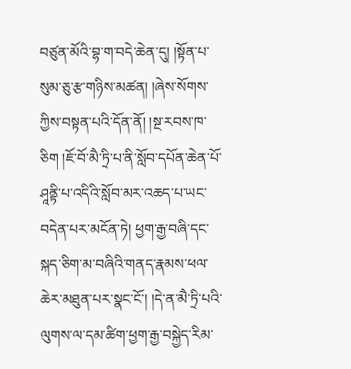བཙུན་མོའི་བྷ་ག་བདེ་ཆེན་དུ། །སྟོན་པ་སུམ་ཅུ་རྩ་གཉིས་མཚན། །ཞེས་སོགས་ཀྱིས་བསྟན་པའི་དོན་ནོ། །སྔ་རབས་ཁ་ཅིག །ཇོ་བོ་མཻ་ཏྲི་པ་ནི་སློབ་དཔོན་ཆེན་པོ་ཤཱནྟི་པ་འདིའི་སློབ་མར་འཆད་པ་ཡང་བདེན་པར་མངོན་ཏེ། ཕྱག་རྒྱ་བཞི་དང་སྐད་ཅིག་མ་བཞིའི་གནད་རྣམས་ཕལ་ཆེར་མཐུན་པར་སྣང་ངོ་། །དེ་ན་མཻ་ཏྲི་པའི་ལུགས་ལ་དམ་ཚིག་ཕྱག་རྒྱ་བསྐྱེད་རིམ་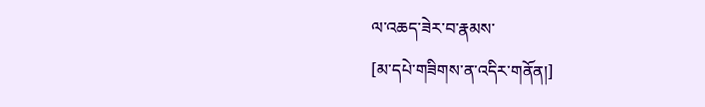ལ་འཆད་ཟེར་བ་རྣམས་
[མ་དཔེ་གཟིགས་ན་འདིར་གནོན།]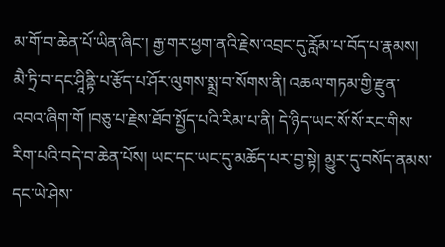མ་གོ་བ་ཆེན་པོ་ཡིན་ཞིང་། རྒྱ་གར་ཕྱག་ནའི་རྗེས་འབྲང་དུ་རློམ་པ་བོད་པ་རྣམས། མཻ་ཏྲི་བ་དང་ཤཱིནྟི་པ་རྩོད་པ་ཤོར་ལུགས་སྨྲ་བ་སོགས་ནི། འཆལ་གཏམ་གྱི་རྫུན་འབའ་ཞིག་གོ །བཅུ་པ་རྗེས་ཐོབ་སྤྱོད་པའི་རིམ་པ་ནི། དེ་ཉིད་ཡང་སོ་སོ་རང་གིས་རིག་པའི་བདེ་བ་ཆེན་པོས། ཡང་དང་ཡང་དུ་མཆོད་པར་བྱ་སྟེ། མྱུར་དུ་བསོད་ནམས་དང་ཡེ་ཤེས་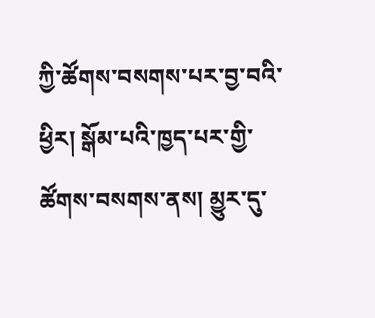ཀྱི་ཚོགས་བསགས་པར་བྱ་བའི་ཕྱིར། སྒོམ་པའི་ཁྱད་པར་གྱི་ཚོགས་བསགས་ནས། མྱུར་དུ་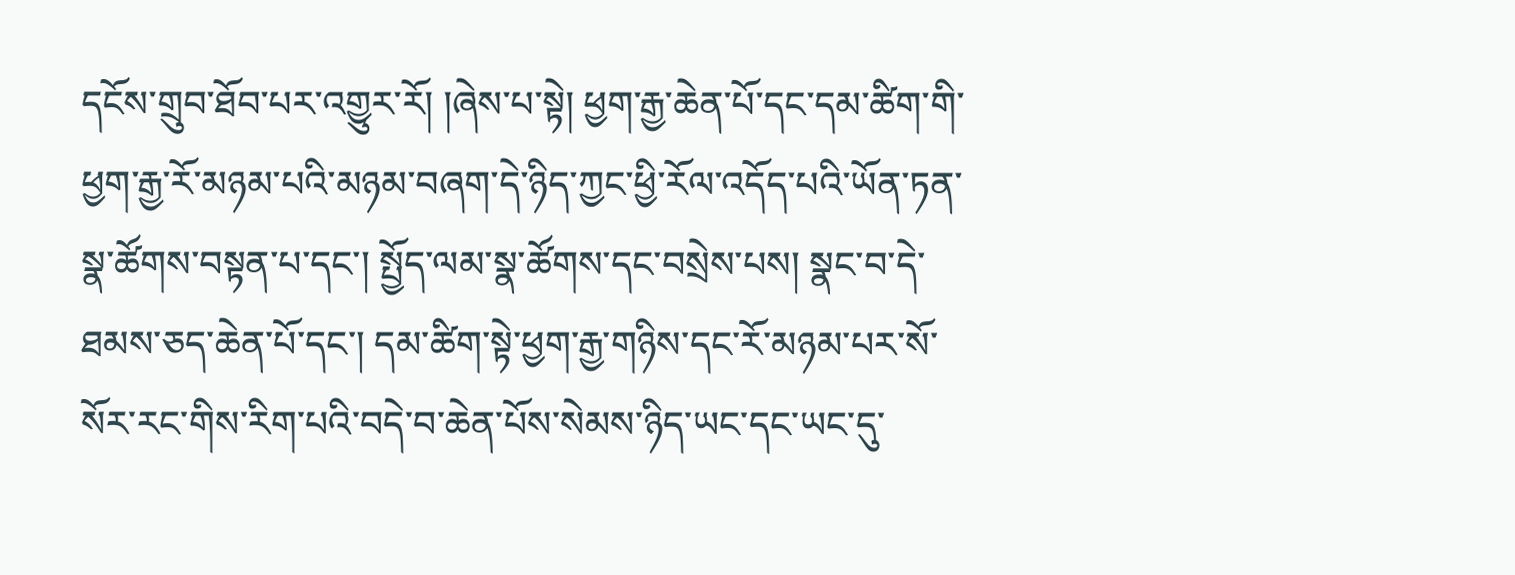དངོས་གྲུབ་ཐོབ་པར་འགྱུར་རོ། །ཞེས་པ་སྟེ། ཕྱག་རྒྱ་ཆེན་པོ་དང་དམ་ཚིག་གི་ཕྱག་རྒྱ་རོ་མཉམ་པའི་མཉམ་བཞག་དེ་ཉིད་ཀྱང་ཕྱི་རོལ་འདོད་པའི་ཡོན་ཏན་སྣ་ཚོགས་བསྟན་པ་དང་། སྤྱོད་ལམ་སྣ་ཚོགས་དང་བསྲེས་པས། སྣང་བ་དེ་ཐམས་ཅད་ཆེན་པོ་དང་། དམ་ཚིག་སྟེ་ཕྱག་རྒྱ་གཉིས་དང་རོ་མཉམ་པར་སོ་སོར་རང་གིས་རིག་པའི་བདེ་བ་ཆེན་པོས་སེམས་ཉིད་ཡང་དང་ཡང་དུ་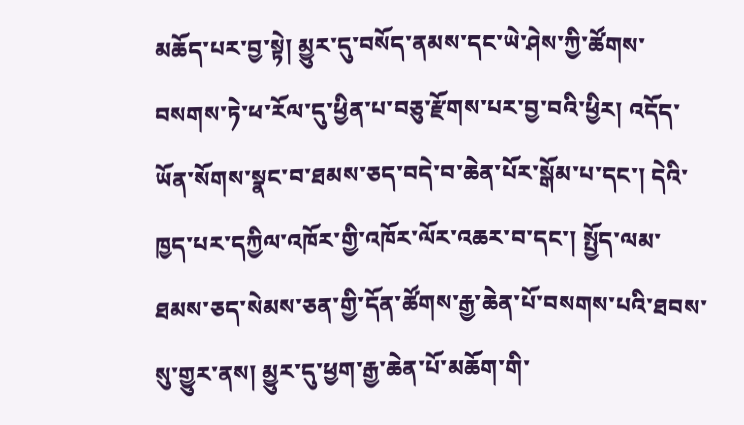མཆོད་པར་བྱ་སྟེ། མྱུར་དུ་བསོད་ནམས་དང་ཡེ་ཤེས་ཀྱི་ཚོགས་བསགས་ཏེ་ཕ་རོལ་དུ་ཕྱིན་པ་བཅུ་རྫོགས་པར་བྱ་བའི་ཕྱིར། འདོད་ཡོན་སོགས་སྣང་བ་ཐམས་ཅད་བདེ་བ་ཆེན་པོར་སྒོམ་པ་དང་། དེའི་ཁྱད་པར་དཀྱིལ་འཁོར་གྱི་འཁོར་ལོར་འཆར་བ་དང་། སྤྱོད་ལམ་ཐམས་ཅད་སེམས་ཅན་གྱི་དོན་ཚོགས་རྒྱ་ཆེན་པོ་བསགས་པའི་ཐབས་སུ་གྱུར་ནས། མྱུར་དུ་ཕྱག་རྒྱ་ཆེན་པོ་མཆོག་གི་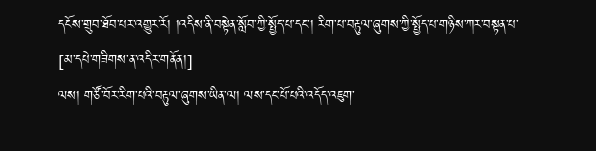དངོས་གྲུབ་ཐོབ་པར་འགྱུར་རོ། །འདིས་ནི་བསྟེན་སློབ་ཀྱི་སྤྱོད་པ་དང་། རིག་པ་བརྟུལ་ཞུགས་ཀྱི་སྤྱོད་པ་གཉིས་ཀར་བསྟན་པ་
[མ་དཔེ་གཟིགས་ན་འདིར་གནོན།]
ལས། གཙོ་བོར་རིག་པའི་བརྟུལ་ཞུགས་ཡིན་ལ། ལས་དང་པོ་པའི་འདོད་འཇུག་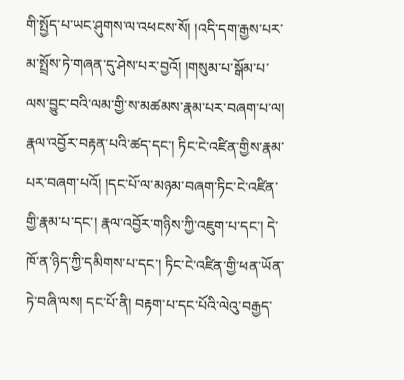གི་སྤྱོད་པ་ཡང་ཤུགས་ལ་འཕངས་སོ། །འདི་དག་རྒྱས་པར་མ་སྤྲོས་ཏེ་གཞན་དུ་ཤེས་པར་བྱའོ། །གསུམ་པ་སྒོམ་པ་ལས་བྱུང་བའི་ལམ་གྱི་ས་མཚམས་རྣམ་པར་བཞག་པ་ལ། རྣལ་འབྱོར་བརྟན་པའི་ཚད་དང་། ཏིང་ངེ་འཛིན་གྱིས་རྣམ་པར་བཞག་པའོ། །དང་པོ་ལ་མཉམ་བཞག་ཏིང་ངེ་འཛིན་གྱི་རྣམ་པ་དང་། རྣལ་འབྱོར་གཉིས་ཀྱི་འཇུག་པ་དང་། དེ་ཁོ་ན་ཉིད་ཀྱི་དམིགས་པ་དང་། ཏིང་ངེ་འཛིན་གྱི་ཕན་ཡོན་ཏེ་བཞི་ལས། དང་པོ་ནི། བརྟག་པ་དང་པོའི་ལེའུ་བརྒྱད་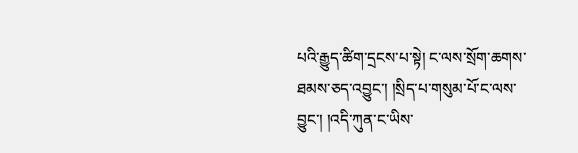པའི་རྒྱུད་ཚིག་དྲངས་པ་སྟེ། ང་ལས་སྲོག་ཆགས་ཐམས་ཅད་འབྱུང་། །སྲིད་པ་གསུམ་པོ་ང་ལས་བྱུང་། །འདི་ཀུན་ང་ཡིས་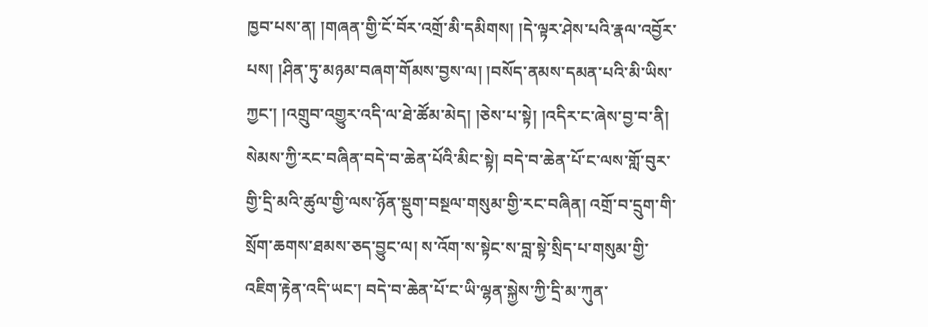ཁྱབ་པས་ན། །གཞན་གྱི་ངོ་བོར་འགྲོ་མི་དམིགས། །དེ་ལྟར་ཤེས་པའི་རྣལ་འབྱོར་པས། །ཤིན་ཏུ་མཉམ་བཞག་གོམས་བྱས་ལ། །བསོད་ནམས་དམན་པའི་མི་ཡིས་ཀྱང་། །འགྲུབ་འགྱུར་འདི་ལ་ཐེ་ཚོམ་མེད། །ཅེས་པ་སྟེ། །འདིར་ང་ཞེས་བྱ་བ་ནི། སེམས་ཀྱི་རང་བཞིན་བདེ་བ་ཆེན་པོའི་མིང་སྟེ། བདེ་བ་ཆེན་པོ་ང་ལས་གློ་བུར་གྱི་དྲི་མའི་ཚུལ་གྱི་ལས་ཉོན་སྡུག་བསྔལ་གསུམ་གྱི་རང་བཞིན། འགྲོ་བ་དྲུག་གི་སྲོག་ཆགས་ཐམས་ཅད་བྱུང་ལ། ས་འོག་ས་སྟེང་ས་བླ་སྟེ་སྲིད་པ་གསུམ་གྱི་འཇིག་རྟེན་འདི་ཡང་། བདེ་བ་ཆེན་པོ་ང་ཡི་ལྷན་སྐྱེས་ཀྱི་དྲི་མ་ཀུན་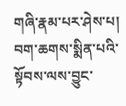གཞི་རྣམ་པར་ཤེས་པ། བག་ཆགས་སྨིན་པའི་སྟོབས་ལས་བྱུང་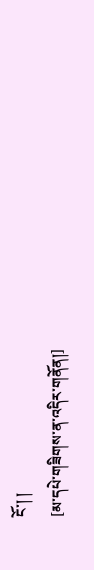ངོ་། །
[མ་དཔེ་གཟིགས་ན་འདིར་གནོན།]